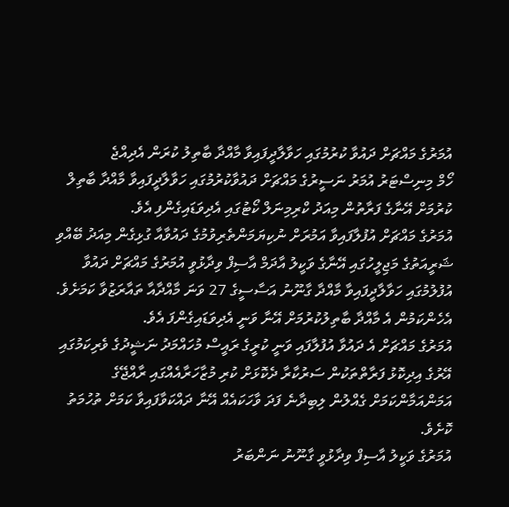އުމަރުގެ މައްޗަށް ދައުވާ ކުރުމުގައި ހަވާލާދީފައިވާ މާއްދާ ބާތިލު ކުރަން އެދިއްޖެ
ހޯމް މިނިސްޓަރު އުމަރު ނަސީރުގެ މައްޗަށް ދައުވާކުރުމުގައި ހަވާލާދީފައިވާ މާއްދާ ބާތިލް ކުރުމަށް އޭނާގެ ފަރާތުން މިއަދު ކްރިމިނަލް ކޯޓުގައި އެދިވަޑައިގެންފި އެވެ.
އުމަރުގެ މައްޗަށް އުފުލާފައިވާ އަމުރަށް ނުކިޔަމަންތެރިވުމުގެ ދައުވާއާ ގުޅިގެން މިއަދު ބޭއްވި ޝަރީއަތުގެ މަޖިލީހުގައި އޭނާގެ ވަކީލު އާދަމް އާސިފް ވިދާޅުވީ އުމަރުގެ މައްޗަށް ދައުވާ އުފުލުމުގައި ހަވާލާދީފައިވާ މާއްދާ ގާނޫނު އަސާސީގެ 27 ވަނަ މާއްދާއާ ތައާރަޒުވާ ކަމަށެވެ. އެހެންކަމުން އެ މާއްދާ ބާތިލުކުރުމަށް އޭނާ ވަނީ އެދިވަޑައިގެންފަ އެވެ.
އުމަރުގެ މައްޗަށް އެ ދައުވާ އުފުލާފައި ވަނީ ކުރީގެ ރައީސް މުހައްމަދު ނަޝީދުގެ ވެރިކަމުގައި އޭރުގެ އިދިކޮޅު ފަރާތްތަކުން ސަރުކާރާ ދެކޮޅަށް ކުރި މުޒާހަރާއެއްގައި ރާއްޖޭގެ އަމަންއަމާންކަމަށް ގެއްލުން ލިބިދާނެ ފަދަ ވާހަކައެއް އޭނާ ދައްކަވާފައިވާ ކަމަށް ތުހުމަތު ކޮށެވެ.
އުމަރުގެ ވަކީލު އާސިފް ވިދާޅުވީ ގާނޫނު ނަންބަރު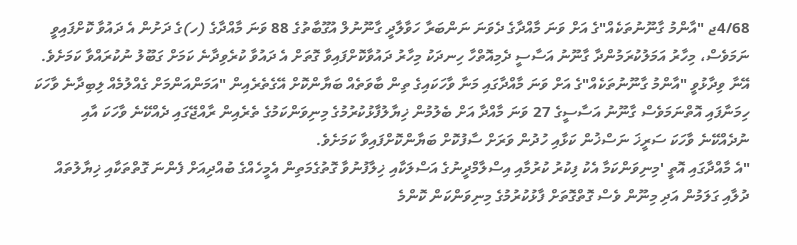4/68ޖ "އާންމު ގާނޫނުތަކެއް"ގެ އަށް ވަނަ މާއްދާގެ ދެވަނަ ނަންބަރާ ހަވާލާދީ ގާނޫނުލް އުގޫބާތުގެ 88 ވަނަ މާއްދާގެ (ހ)ގެ ދަށުން އެ ދައުވާ ކޮށްފައިވީ ނަމަވެސް، މިހާރު އަމަލުކުރަމުންދާ ގާނޫނު އަސާސީ ދެމިއޮތްހާ ހިނދަކު މިހާރު ދައުވާކޮށްފައިވާ ގޮތަށް އެ ދައުވާ ކުރެވިދާނެ ކަމަށް ގަބޫލު ނުކުރައްވާ ކަމަށެވެ.
އޭނާ ވިދާޅުވީ "އާންމު ގާނޫނުތަކެއް"ގެ އަށް ވަނަ މާއްދާގައި މަނާ ވާހަކައިގެ ތިން ބާވަތެއް ބަޔާންކޮށް އޭގެތެރެއިން "އަމަންއަންމަށް ގެއްލުމެއް ލިބިދާނެ ވާހަކަ ހިމަނާފައި އޮތްނަމަވެސް ގާނޫނު އަސާސީގެ 27 ވަނަ މާއްދާ އަށް ބެލުމުން ޚިޔާލުފާޅުކުރުމުގެ މިނިވަންކަމުގެ ތެރެއިން ރާއްޖޭގައި ދެއްކޭނެ ވާހަކަ އާއި ނުދެއްކޭނެ ވާހަކަ ސަރީޚަ ނަސްޚުން ކަޅާއި ހުދުން ވަރަށް ސާފުކޮށް ބަޔާންކޮށްފައިވާ ކަމަށެވެ.
"އެ މާއްދާގައި އޮތީ 'މިނިވަންކަމާ އެކު ފިކުރު ކުރުމާއި އިސްލާމްދީނުގެ އަސްލަކާއި ޚިލާފުނުވާ ގޮތުގެމަތިން އެމީހެއްގެ ބުއްދިއަށް ފެންނަ ގޮތްތަކާއި ޚިޔާލުތައް ދުލާއި ގަލަމުން އަދި މިނޫން ވެސް ގޮތްގޮތަށް ފާޅުކުރުމުގެ މިނިވަންކަން ކޮންމެ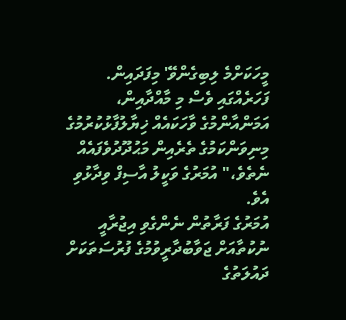މީހަކަށްމެ ލިބިގެންވޭ' މިފަދައިން. ފަހަރެއްގައި ވެސް މި މާއްދާއިން، އަމަންއާންމުގެ ވާހަކައެއް ޚިޔާލުފާޅުކުރުމުގެ މިނިވަންކަމުގެ ތެރެއިން މަޙުދޫދުވެފައެއް ނެތެވެ،" އުމަރުގެ ވަކީލު އާސިފް ވިދާޅުވި އެވެ.
އުމަރުގެ ފަރާތުން ނެންގެވި އިޖުރާއީ ނުކުތާއަށް ޖަވާބުދާރީވުމުގެ ފުރުސަތަކަށް ދައުލަތުގެ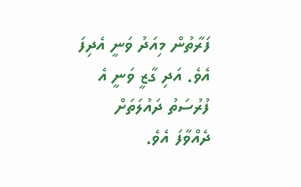ފަރާތުން މިއަދު ވަނީ އެދިފަ އެވެ. އަދި ގާޒީ ވަނީ އެ ފުރުސަތު ދައުލަތަށް ދެއްވާފަ އެވެ.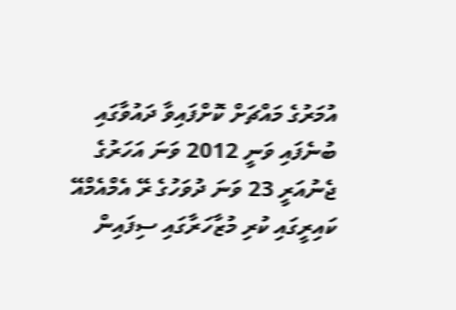އުމަރުގެ މައްޗަށް ކޮށްފައިވާ ދައުވާގައި ބުނެފައި ވަނީ 2012 ވަނަ އަހަރުގެ ޖެނުއަރީ 23 ވަނަ ދުވަހުގެ ރޭ އެމްއެމްއޭ ކައިރީގައި ކުރި މުޒާހަރާގައި ސިފައިން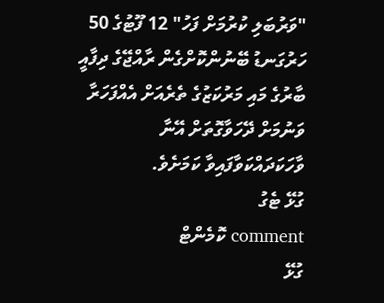"ވަރުބަލި ކުރުމަށް ފަހު" 12 ފޫޓުގެ 50 ހަރުގަނޑު ބޭނުންކޮށްގެން ރާއްޖޭގެ ދިފާއީ ބާރުގެ މައި މަރުކަޒުގެ ތެރެއަށް އެއްފަހަރާ ވަނުމަށް ދޭހަވާގޮތަށް އޭނާ ވާހަކަދައްކަވާފައިވާ ކަމަށެވެ.
ގުޅޭ ޓެގު
comment ކޮމެންޓް
ގުޅޭ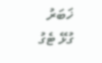ޚަބަރު
ގުޅޭ ޓެގު